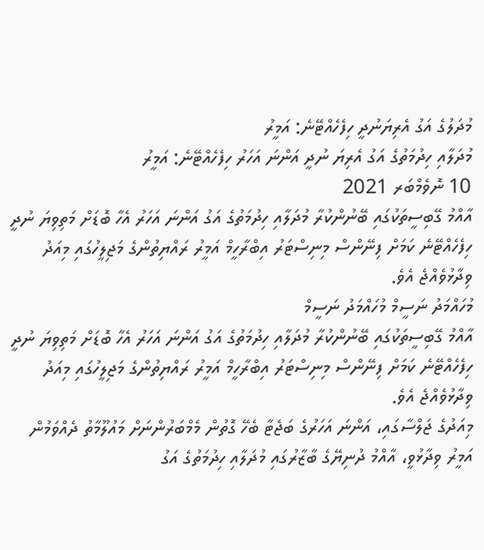މުދަލުގެ އަގު އެރިޔަނުދީ ހިފެހެއްޓޭނެ: އަމީރު
މުދަލާއި ހިދުމަތުގެ އަގު އެރިޔަ ނުދީ އަންނަ އަހަރު ހިފެހެއްޓޭނެ: އަމީރު
10 ނޮވެމްބަރ 2021
އާއްމު ގޭބިސީތަކުގައި ބޭނުންކުރާ މުދަލާއި ހިދުމަތުގެ އަގު އަންނަ އަހަރު އެހާ ބޮޑަށް މަތިވިޔަ ނުދީ ހިފެހެއްޓޭނެ ކަމަށް ފިނޭންސް މިނިސްޓަރު އިބްރާހީމް އަމީރު ރައްޔިތުންގެ މަޖިލީހުގައި މިއަދު ވިދާޅުވެއްޖެ އެވެ.
މުހައްމަދު ނަސީމް މުހައްމަދު ނަސީމް
އާއްމު ގޭބިސީތަކުގައި ބޭނުންކުރާ މުދަލާއި ހިދުމަތުގެ އަގު އަންނަ އަހަރު އެހާ ބޮޑަށް މަތިވިޔަ ނުދީ ހިފެހެއްޓޭނެ ކަމަށް ފިނޭންސް މިނިސްޓަރު އިބްރާހީމް އަމީރު ރައްޔިތުންގެ މަޖިލީހުގައި މިއަދު ވިދާޅުވެއްޖެ އެވެ.
މިއަދުގެ ޖަލްސާގައި، އަންނަ އަހަރުގެ ބަޖެޓާ ބެހޭ ގޮތުން މެމްބަރުންނަށް މައުލޫމާތު ދެއްވަމުން އަމީރު ވިދާޅުވީ، އާއްމު ދުނިޔޭގެ ބާޒާރުގައި މުދަލާއި ހިދުމަތުގެ އަގު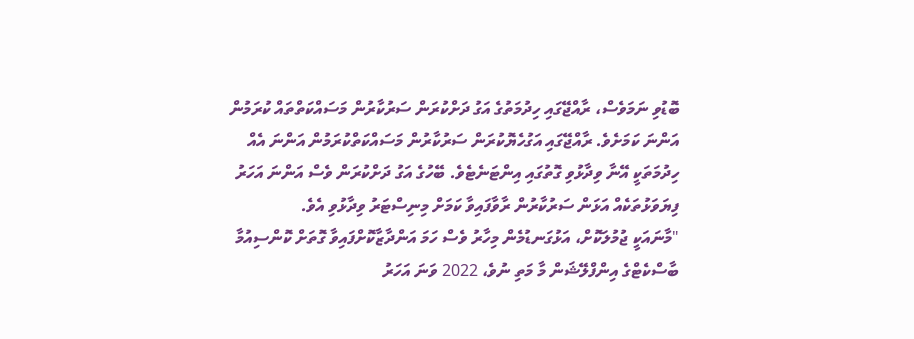ބޮޑުވި ނަމަވެސް، ރާއްޖޭގައި ހިދުމަތުގެ އަގު ދަށްކުރަން ސަރުކާރުން މަސައްކަތްތައް ކުރަމުން އަންނަ ކަމަށެވެ. ރާއްޖޭގައި އަގުހެޔޮކުރަން ސަރުކާރުން މަސައްކަތްކުރަމުން އަންނަ އެއް ހިދުމަތަކީ އޭނާ ވިދާޅުވި ގޮތުގައި އިންޓަނެޓެވެ. ބޭހުގެ އަގު ދަށްކުރަން ވެސް އަންނަ އަހަރު ފިޔަވަޅުތަކެއް އަޅަން ސަރުކާރުން ރާވާފައިވާ ކަމަށް މިނިސްޓަރު ވިދާޅުވި އެވެ.
"މާނައަކީ ޖުމުލަކޮށް، އަޅުގަނޑުމެން މިހާރު ވެސް ހަމަ އަންދާޒާކޮށްފައިވާ ގޮތަށް ކޮންސިއުމާ ބާސްކެޓްގެ އިންފްލޭޝަން މާ މަތި ނުވެ، 2022 ވަނަ އަހަރު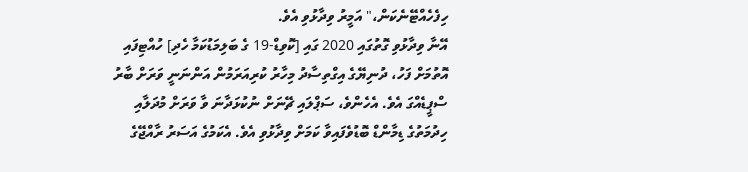ހިފެހެއްޓޭނެކަން،" އަމީރު ވިދާޅުވި އެވެ.
އޭނާ ވިދާޅުވި ގޮތުގައި 2020 ގައި [ކޮވިޑް-19 ގެ ބަލިމަޑުކަމާ ހެދި] ހުއްޓިފައި އޮތުމަށް ފަހު، ދުނިޔޭގެ އިގްތިސާދު މިހާރު ކުރިއަރަމުން އަންނަނީ ވަރަށް ބާރު ސްޕީޑެއްގަ އެވެ. އެހެންވެ، ސަޕްލައި ޗޭނަށް ނުކުޅަދާނަ ވާ ވަރަށް މުދަލާއި ހިދުމަތުގެ ޑިމާންޑް ބޮޑުވެފައިވާ ކަމަށް ވިދާޅުވި އެވެ. އެކަމުގެ އަސަރު ރާއްޖޭގެ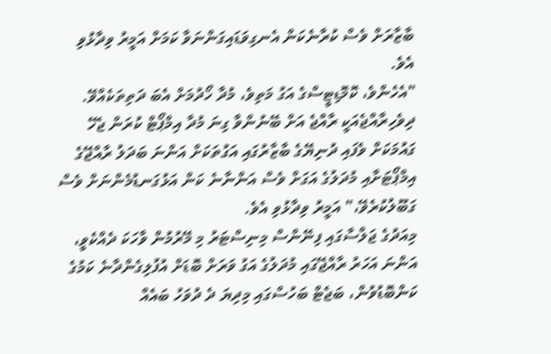ބާޒާރަށް ވެސް ކުރާނެކަން އެނގިވަޑައިގަންނަވާ ކަމަށް އަމީރު ވިދާޅުވި އެވެ.
"އެހެންވެ، ކޮމޮޑިޓީސްގެ އަގު މަތިވެ، މުދާ ހޯދުމަށް އެބަ ދަތިތަކެއްވޭ. ދިވެހިރާއްޖެއަކީ ރާއްޖެ އަށް ބޭނުންވާ ގިނަ މުދާ އިމްޕޯޓް ކުރަން ޖެހޭ ގައުމަކަށް ވެފައި ދުނިޔޭގެ ބާޒާރުގައި އަގުތަކަށް އަންނަ ބަދަލު ރާއްޖޭގެ އިމްޕޯޓަށާއި މުދަލުގެ އަގަށް ވެސް އަންނާނެ ކަން އަޅުގަނޑުމެންނަށް ވެސް ގަބޫލުކުރެވޭ،" އަމީރު ވިދާޅުވި އެވެ.
މިއަދުގެ ޖަލްސާގައި ފިނޭންސް މިނިސްޓަރު މި މޭރުމުން ވާހަކަ ދެއްކެވީ، އަންނަ އަހަރު ރާއްޖޭގައި މުދަލުގެ އަގު ވަރަށް ބޮޑަށް އުފުލިގެންދާނެ ކަމުގެ ކަންބޮޑުވުން، ބަޖެޓް ބަހުސްގައި މިދިޔަ ދެ ދުވަހު ބައެއް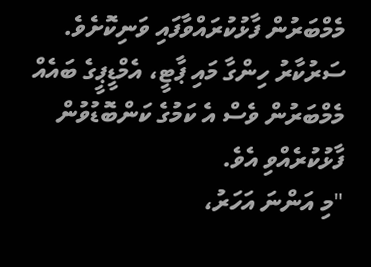މެމްބަރުން ފާޅުކުރައްވާފައި ވަނިކޮށެވެ. ސަރުކާރު ހިންގާ މައި ޕާޓީ، އެމްޑީޕީގެ ބައެއް މެމްބަރުން ވެސް އެ ކަމުގެ ކަންބޮޑުވުން ފާޅުކުރެއްވި އެވެ.
"މި އަންނަ އަހަރު،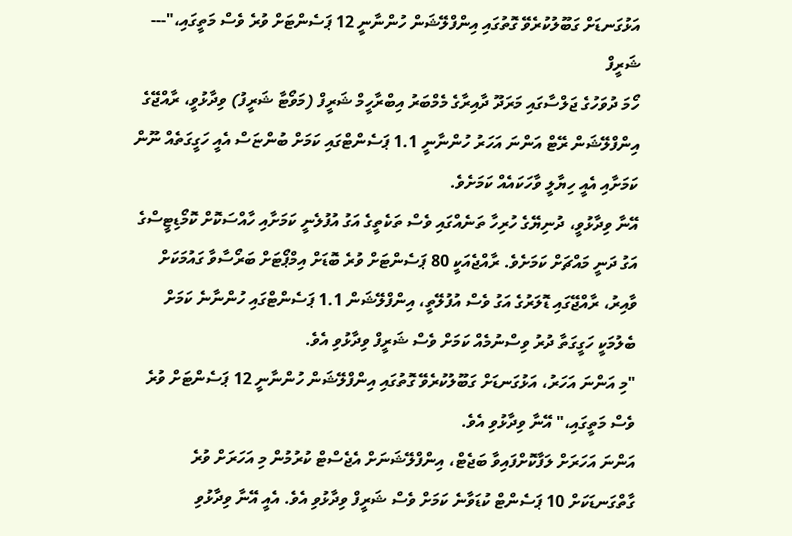އަޅުގަނޑަށް ގަބޫލުކުރެވޭ ގޮތުގައި އިންފްލޭޝަން ހުންނާނީ 12 ޕަސެންޓަށް ވުރެ ވެސް މަތީގައި،"--- ޝަރީފް
ހޯމަ ދުވަހުގެ ޖަލްސާގައި މަރަދޫ ދާއިރާގެ މެމްބަރު އިބްރާހީމް ޝަރީފް (މަވޯޓާ ޝަރީފު) ވިދާޅުވީ، ރާއްޖޭގެ އިންފްލޭޝަން ރޭޓް އަންނަ އަހަރު ހުންނާނީ 1.1 ޕަސެންޓްގައި ކަމަށް ބުންޏަސް އެއީ ހަގީގަތެއް ނޫން ކަމަށާއި އެއީ ހިޔާލީ ވާހަކައެއް ކަމަށެވެ.
އޭނާ ވިދާޅުވީ، ދުނިޔޭގެ ހުރިހާ ތަނެއްގައި ވެސް ތަކެތީގެ އަގު އުފުލެނީ ކަމަށާއި ހާއްސަކޮށް ކޮމޯޑިޓީސްގެ އަގު ދަނީ މައްޗަށް ކަމަށެވެ. ރާއްޖެއަކީ 80 ޕަސެންޓަށް ވުރެ ބޮޑަށް އިމްޕޯޓަށް ބަރޯސާވާ ގައުމަކަށް ވާއިރު، ރާއްޖޭގައި ޑޮލަރުގެ އަގު ވެސް އުފުލޭތީ، އިންފްލޭޝަން 1.1 ޕަސެންޓްގައި ހުންނާނެ ކަމަށް ބެލުމަކީ ހަގީގަތާ ދުރު ވިސްނުމެއް ކަމަށް ވެސް ޝަރީފް ވިދާޅުވި އެވެ.
"މި އަންނަ އަހަރު، އަޅުގަނޑަށް ގަބޫލުކުރެވޭ ގޮތުގައި އިންފްލޭޝަން ހުންނާނީ 12 ޕަސެންޓަށް ވުރެ ވެސް މަތީގައި،" އޭނާ ވިދާޅުވި އެވެ.
އަންނަ އަހަރަށް ލަފާކޮށްފައިވާ ބަޖެޓް، އިންފްލޭޝަނަށް އެޖެސްޓް ކުރުމުން މި އަހަރަށް ވުރެ ގާތްގަނޑަކަށް 10 ޕަސެންޓް ކުޑަވާނެ ކަމަށް ވެސް ޝަރީފް ވިދާޅުވި އެވެ. އެއީ އޭނާ ވިދާޅުވި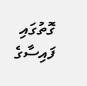ގޮތުގައި ފައިސާގެ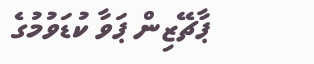ޕާޗޭޒިން ޕަވާ ކުޑަވުމުގެ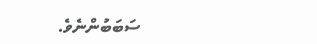ސަބަބުންނެވެ.